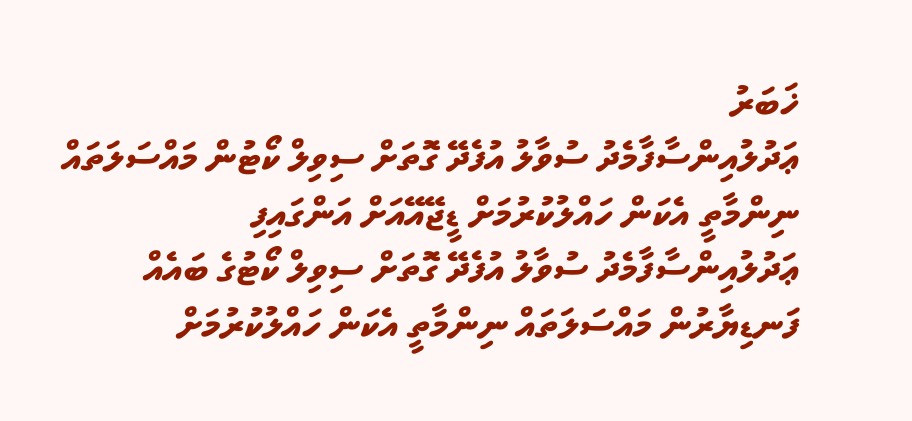ޚަބަރު
ޢަދުލުއިންސާފާމެދު ސުވާލު އުފެދޭ ގޮތަށް ސިވިލް ކޯޓުން މައްސަލަތައް ނިންމާތީ އެކަން ހައްލުކުރުމަށް ޑީޖޭއޭއަށް އަންގައިފި
ޢަދުލުއިންސާފާމެދު ސުވާލު އުފެދޭ ގޮތަށް ސިވިލް ކޯޓުގެ ބައެއް ފަނޑިޔާރުން މައްސަލަތައް ނިންމާތީ އެކަން ހައްލުކުރުމަށް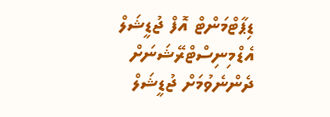ޑިޕާޓްމަންޓް އޮފް ޖުޑީޝަލް އެޑްމިނިސްޓްރޭޝަނަށް ދެންނެވުމަށް ޖުޑީޝަލް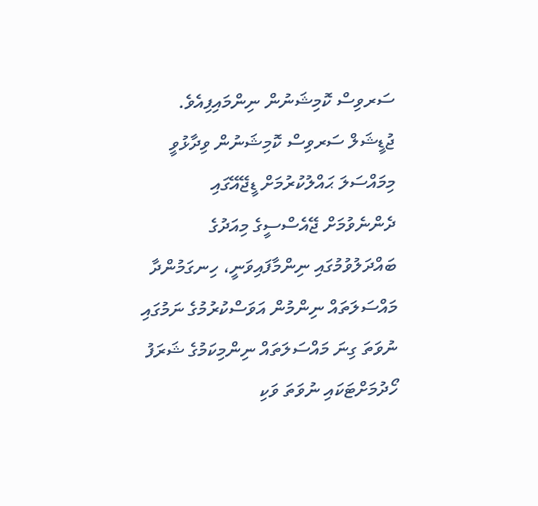ސަރވިސް ކޮމިޝަނުން ނިންމައިފިއެވެ.
ޖުޑީޝަލް ސަރވިސް ކޮމިޝަނުން ވިދާޅުވީ މިމައްސަލަ ޙައްލުކުރުމަށް ޑީޖޭއޭގައި ދެންނެވުމަށް ޖޭއެސްސީގެ މިއަދުގެ ބައްދަލުވުމުގައި ނިންމާފައިވަނީ، ހިނގަމުންދާ މައްސަލަތައް ނިންމުން އަވަސްކުރުމުގެ ނަމުގައި ނުވަތަ ގިނަ މައްސަލަތައް ނިންމިކަމުގެ ޝަރަފު ހޯދުމަށްޓަކައި ނުވަތަ ވަކި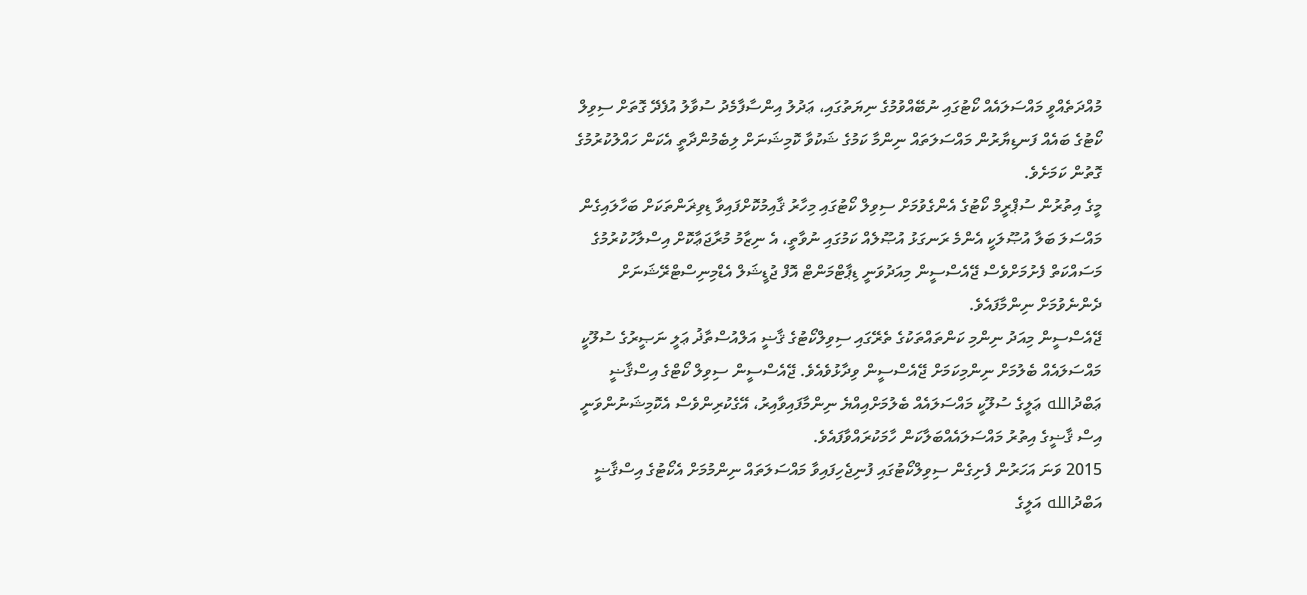މުއްދަތެއްވީ މައްސަލައެއް ކޯޓުގައި ނުބޭއްވުމުގެ ނިޔަތުގައި، ޢަދުލު އިންސާފާމެދު ސުވާލު އުފެދޭ ގޮތަށް ސިވިލް ކޯޓުގެ ބައެއް ފަނޑިޔާރުން މައްސަލަތައް ނިންމާ ކަމުގެ ޝަކުވާ ކޮމިޝަނަށް ލިބެމުންދާތީ އެކަން ހައްލުކުރުމުގެ ގޮތުން ކަމަށެވެ.
މީގެ އިތުރުން ސުޕްރީމް ކޯޓުގެ އެންގެވުމަށް ސިވިލް ކޯޓުގައި މިހާރު ޤާއިމުކޮށްފައިވާ ޑިވިޜަންތަކަށް ބަހާލައިގެން މައްސަލަ ބަލާ އުޞޫލަކީ އެންމެ ރަނގަޅު އުޞޫލެއް ކަމުގައި ނުވާތީ، އެ ނިޒާމު މުރާޖަޢާކޮށް އިސްލާހުކުރުމުގެ މަސައްކަތް ފެށުމަށްވެސް ޖޭއެސްސީން މިއަދުވަނީ ޑިޕާޓްމަންޓް އޮފް ޖުޑީޝަލް އެޑްމިނިސްޓްރޭޝަނަށް ދެންނެވުމަށް ނިންމާފައެވެ.
ޖޭއެސްސީން މިއަދު ނިންމި ކަންތައްތަކުގެ ތެރޭގައި ސިވިލްކޯޓުގެ ޤާޟީ އަލްއުސްތާޛު ޢަލީ ނަޞީރުގެ ސުލޫކީ މައްސަލައެއް ބެލުމަށް ނިންމިކަމަށް ޖޭއެސްސީން ވިދާޅުވެއެވެ. ޖޭއެސްސީން ސިވިލް ކޯޓްގެ އިސްޤާޟީ ޢަބްދުالله ޢަލީގެ ސުލޫކީ މައްސަލައެއް ބެލުމަށްއިއްޔެ ނިންމާފައިވާއިރު، އޭގެކުރިންވެސް އެކޮމިޝަނުންވަނީ އިސް ޤާޟީގެ އިތުރު މައްސަލައެއްބަލާކަން ހާމަކުރައްވާފައެވެ.
2015 ވަނަ އަހަރުން ފެށިގެން ސިވިލްކޯޓުގައި ފުނިޖެހިފައިވާ މައްސަލަތައް ނިންމުމަށް އެކޯޓުގެ އިސްޤާޟީ އަބްދުالله އަލީގެ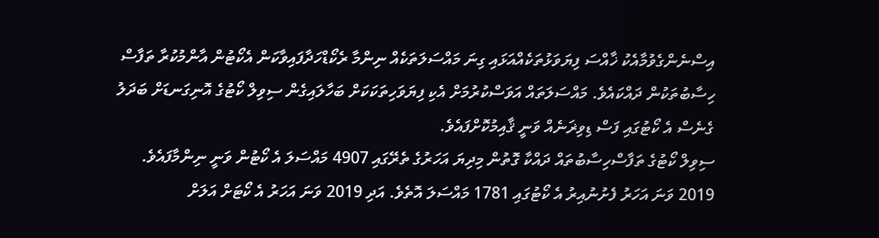އިސްނެންގެވުމާއެކު ޚާއްސަ ފިޔަވަޅުތަކެއްއަޅައި ގިނަ މައްސަލަތަކެއް ނިންމާ ރެކޯޑްހަދާފައިވާކަން އެކޯޓުން އާންމުކުރާ ތަފާސް ހިސާބުތަކުން ދައްކައެވެ. މައްސަލަތައް އަވަސްކުރުމަށް އެކި ފިޔަވަހިތަކަކަށް ބަހާލައިގެން ސިވިލް ކޯޓުގެ އޮނިގަނޑަށް ބަދަލު ގެނެސް އެ ކޯޓުގައި ފަސް ޑިވިޜަނެއް ވަނީ ޤާއިމުކޮށްފައެވެ.
ސިވިލް ކޯޓުގެ ތަފާސްހިސާބުތައް ދައްކާ ގޮތުން މިދިޔަ އަހަރުގެ ތެރޭގައި 4907 މައްސަލަ އެ ކޯޓުން ވަނީ ނިންމާފައެވެ.
2019 ވަނަ އަހަރު ފެށުނުއިރު އެ ކޯޓުގައި 1781 މައްސަލަ އޮތެވެ. އަދި 2019 ވަނަ އަހަރު އެ ކޯޓަށް އަލަށް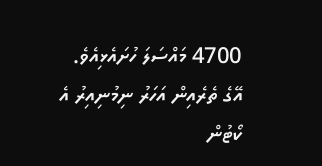4700 މައްސަލަ ހުށައެޅިއެވެ. އޭގެ ތެރެއިން އަހަރު ނިމުނިއިރު އެ ކޯޓުން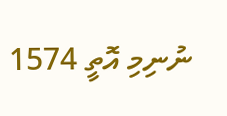ނުނިމި އޮތީ 1574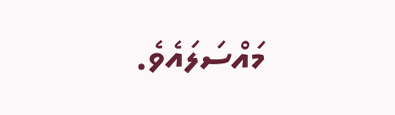މައްސަލައެވެ.